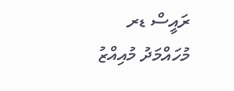ރައީސް ޑރ މުހައްމަދު މުއިއްޒު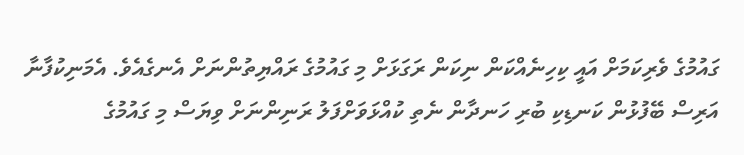ގައުމުގެ ވެރިކަމަށް އައީ ކިހިނެއްކަން ނިކަން ރަގަޅަށް މި ގައުމުގެ ރައްޔިތުންނަށް އެނގެއެވެ. އެމަނިކުފާނާ އަރިސް ބޭފުޅުން ކަނޑިކި ބުރި ހަނދާން ނެތި ކުއްޅަވަށްފަލު ރަނިންނަށް ވިޔަސް މި ގައުމުގެ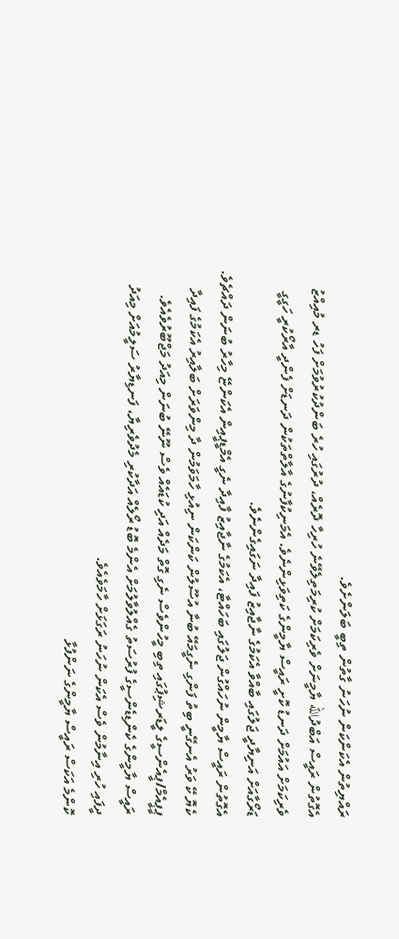ރައްޔިތުން އެކަންކަން ނުހަނު ގާތުން ތިބީ ބަލަންށެވެ.
އެގޮތުން ރައީސް އަބްދުالله ޔާމީނަށް ވެރިކަމަށް ކުރިމަތިލެވޭނެ ހުރިހާ ދޮރެއް، ދުރުގައި ހުރެ ބަންދުކުރުވުމަށް ފަހު ޑރ މުއިއްޒު ވެރިކަމަށް އައުމަށް ދަނޑު ކޮށީ ރައީސް ޔާމީންގެ ކަތިވަޅިންނެވެ. އެމަނިކުފާނުގެ އާލާތްތަކުން ދަނޑަށް ފެންދީ އާރޯކުރީ ހަގީގީ ޑަރޯގާއަށް އަނިޔާދީ ޖަލުގައި ބާއްވާ އެކަމުގެ ނާޖާއިޒު ފައިދާ ނަގައިގެންނެވެ.
އެގޮތުން ރައީސް ޔާމީން ނުހައްގުން ޖަލުގައި ބަހައްޓާ، އެކަމުގެ ނާޖާއިޒު ފާއިދާ ނެގީ އެމްޑީޕީއިން އެކަންޏޭ މިހާރު ބުނަން ދައްޗެވެ. ކެޔޮ ކޭ ވަރު އެނގޭނީ ބިތު ފަންގި ނެގީމައޭ ބުނާ އުސޫލުން ކަންކަން ނިއުޅި ހާމަވަމުން ދާ މިންވަރަށް ބަލާއިރު އެކަމުގެ ފައިދާ ޕީޕީއެމް/ޕީއެންސީގެ ލީޑަރޝިޕުގައި ތިބި މީހުންވެސް ނެގި ގޮތް މަދެއް އަދި ކުޑައެއް ވެސް ނޫނޭ ބުނަން މިއަދު މަޖްބޫރުވެއެވެ.
ރައީސް ޔާމީންގެ ކެންޑިޑެންސީގެ ފުރުސަތު ގެއްލުވާލުމަށް އެންމެ ބޮޑު ރޯލެއް އަދާކުރި މެދުވެރިޔާ، ފަނޑިޔާރު ސަލީމުއަށް މިއަދު ދީފައި ހުރި އިނާމުން ވެސް އެކަން ނުހަނު ރަގަޅަށް ހާމަވެއެވެ.
ކޮންމެ އަކަސް ރައީސް ޔާމީންގެ ނަންފުޅާ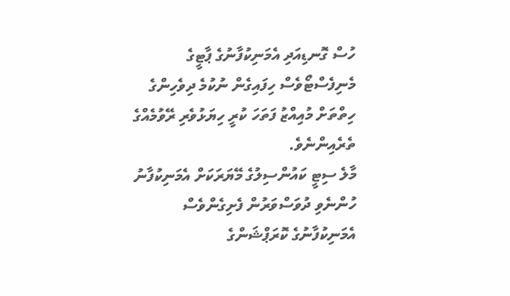ހުސް ގޮނޑިއަދި އެމަނިކުފާނުގެ ޕާޓީގެ މެނިފެސްޓޯވެސް ހިފައިގެން ނުކުމެ ދިވެހިންގެ ހިތްތަށް މުއިއްޒު ފަތަހަ ކުރީ ހިޔަޅުވެރި ރޭވުމެއްގެ ތެރެއިންނެވެ.
މާލެ ސިޓީ ކައުންސިލުގެ މޭޔަރަކަށް އެމަނިކުފާނު ހުންނެވި ދުވަސްވަރުން ފެށިގެންވެސް އެމަނިކުފާނުގެ ކޮރަޕްޝަންގެ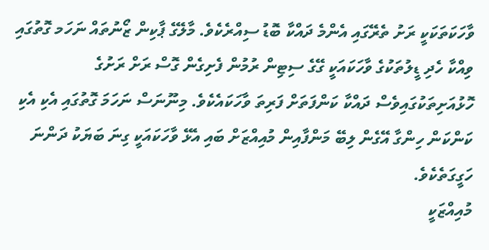ވާހަކަތަކަކީ ރަށު ތެރޭގައި އެންމެ ދައްކާ ބޮޑު ސިއްރެކެވެ. މާލޭގެ ޕާކިން ޒޯނުތައް ނަހަމ ގޮތުގައި ވިއްކާ ހެދި ޑީލުތަކުގެ ވާހަކައަކީ ގޭގެ ސިޓިން ރުމުން ފެށިގެން ގޮސް ރަށް ރަށުގެ ހޮޅުއަށިތަކުގައިވެސް ދައްކާ ކަންފަތަށް ފަރިތަ ވާހަކައެކެވެ. މިނޫނަސް ނަހަމަ ގޮތުގައި އެކި އެކި ކަންކަން ހިންގާ އޭގެން ލިބޭ މަންފާއިން މުއިއްޒަށް ބައި އެޅޭ ވާހަކައަކީ ގިނަ ބަޔަކު ދަންނަ ހަގީގަތެކެވެ.
މުއިއްޒަކީ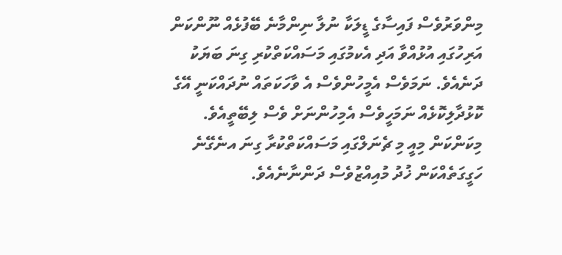މިންވަރުވެސް ފައިސާގެ ޑީލަކާ ނުލާ ނިންމާނެ ބޭފުޅެއް ނޫންކަން އަރިހުގައި އުޅުއްވާ އަދި އެކމުގައި މަސައްކަތްކުރި ގިނަ ބަޔަކު ދަނެއެވެ. ނަމަވެސް އެމީހުންވެސް އެ ވާހަކަތައް ނުދައްކަނީ އޭގެ ކޮޅުދާލިކޮޅެއް ނަމަހީވެސް އެމިހުންނަށް ވެސް ލިބޭތީއެވެ. މިކަންކަން މިއީ މި ޗެނަލްގައި މަސައްކަތްކުރާ ގިނަ އނެގޭނެ ހަގީގަތެއްކަން ޚުދު މުއިއްޒުވެސް ދަންނާނެއެވެ.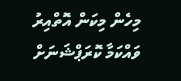މިހެން މިކަން އޮތްއިރު ވައްކަމާ ކޮރަޕްޝަނަށް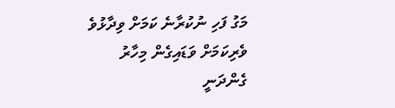މަގު ފަހި ނުކުރާނެ ކަމަށް ވިދާޅުވެ ވެރިކަމަށް ވަޑައިގެން މިހާރު ގެންދަނީ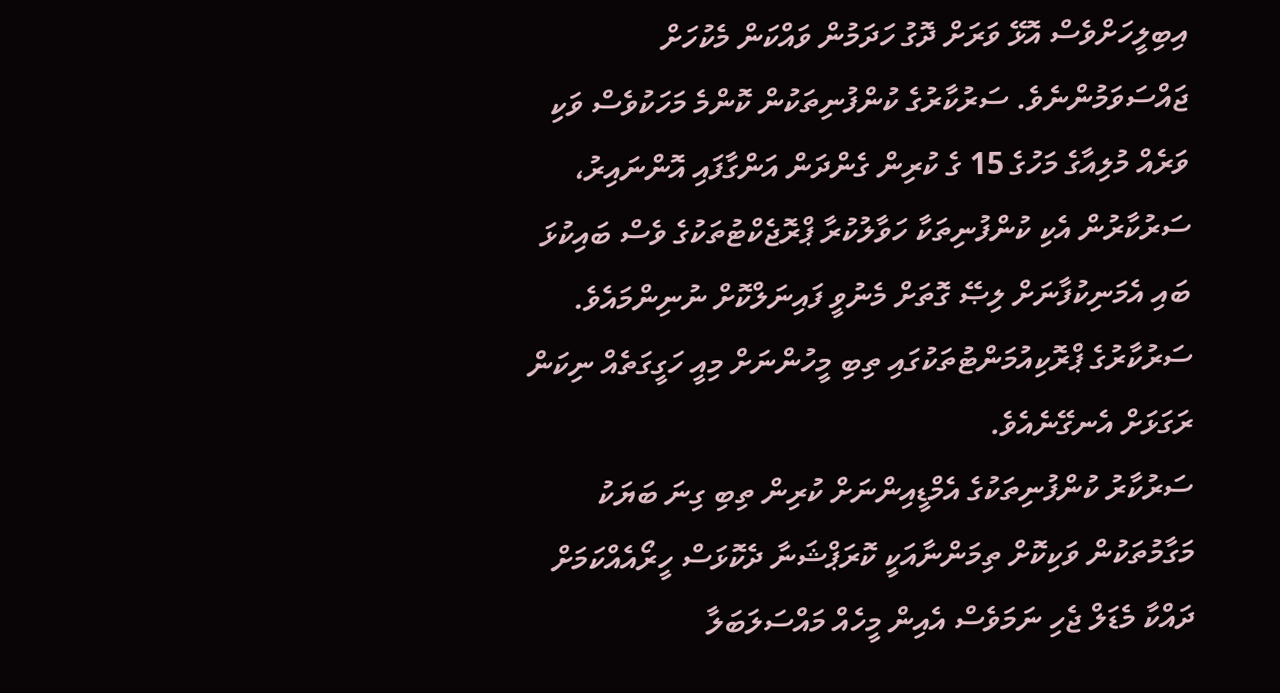އިބިލީހަށްވެސް އޮޅޭ ވަރަށް ދޮގު ހަދަމުން ވައްކަން މެކުހަށް ޖައްސަވަމުންނެވެ. ސަރުކާރުގެ ކުންފުނިތަކުން ކޮންމެ މަހަކުވެސް ވަކި ވަރެއް މުލިއާގެ މަހުގެ 15 ގެ ކުރިން ގެންދަން އަންގާފައި އޮންނައިރު، ސަރުކާރުން އެކި ކުންފުނިތަކާ ހަވާލުކުރާ ޕްރޮޖެކްޓުތަކުގެ ވެސް ބައިކުޅަ ބައި އެމަނިކުފާނަށް ލިޞޭ ގޮތަށް މެނުވީ ފައިނަލްކޮށް ނުނިންމައެވެ. ސަރުކާރުގެ ޕްރޮކިއުމަންޓުތަކުގައި ތިބި މީހުންނަށް މިއީ ހަގީގަތެއް ނިކަން ރަގަޅަށް އެނގޭނެއެވެ.
ސަރުކާރު ކުންފުނިތަކުގެ އެމްޑީއިންނަށް ކުރިން ތިބި ގިނަ ބަޔަކު މަގާމުތަކުން ވަކިކޮށް ތިމަންނާއަކީ ކޮރަޕްޝަނާ ދެކޮޅަސް ހީރޯއެއްކަމަށް ދައްކާ މެޑަލް ޖެހި ނަމަވެސް އެއިން މީހެއް މައްސަލަބަލާ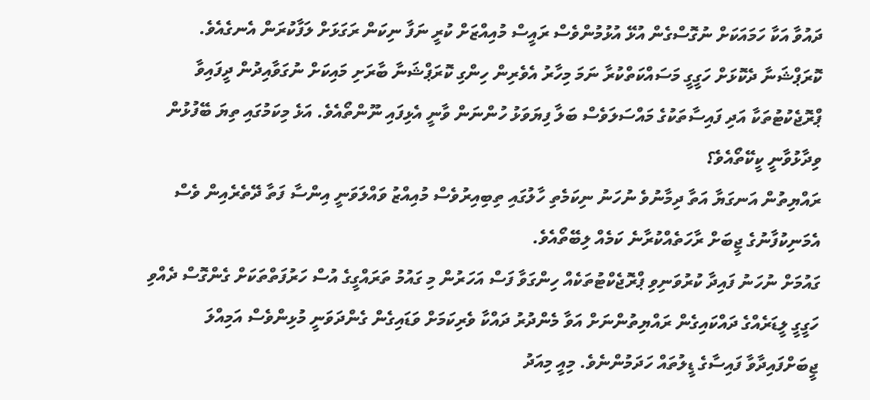ދައުވާ އަކާ ހަމައަކަށް ނުގޮސްގެން އުޅޭ އުޅުމުންވެސް ރައީސް މުއިއްޒަށް ކުރީ ނަފާ ނިކަން ރަގަޅަށް ލަފާކުރަން އެނގެއެވެ.
ކޮރަޕްޝަނާ ދެކޮޅަށް ހަގީގީ މަސައްކަތްކުރާ ނަމަ މިހާރު އެވެރިން ހިންގި ކޮރަޕްޝަނާ ބާރަށި މައިކަށް ނުގަވާއިދުން ދީފައިވާ ޕްރޮޖެކުޓުތަކާ އަދި ފައިސާތަކުގެ މައްސަލަވެސް ބަލާ ފިޔަވަޅު ހުންނަން ވާނީ އެޅިފައި ނޫންތޯއެވެ. އަޅެ މިކަމުގައި ތިޔަ ބޭފުޅުން ވިދާޅުވާނީ ކީކޭތޯއެވެ؟
ރައްޔިތުން އަނގަޔާ އަތާ ދިމާނުވެ ނުހަނު ނިކަމެތި ހާލުގައި ތިބިއިރުވެސް މުއިއްޒު ވައްލަވަނީ އިންސާ ފަތާ ދޭތެރެއިން ވެސް އެމަނިކުފާނުގެ ޖީބަށް ރާހަތެއްކުރާނެ ކަމެއް ލިބޭތޯއެވެ.
ގައުމަށް ނުހަނު ފައިދާ ކުރުވަނިވި ޕްރޮޖެކްޓުތަކެއް ހިންގަވާ ފަސް އަހަރުން މި ގައުމު ތަރައްގީގެ އުސް ހަރުފަތްތަކަށް ގެންގޮސް ދެއްވި ހަގީގީ ލީޑަރެއްގެ ދައްކައިގެން ރައްޔިތުންނަށް އަވާ މެންދުރު ދައްކާ ވެރިކަމަށް ވަޑައިގެން ގެންދަވަނީ މުޅިންވެސް އަމިއްލަ ޖީބަށްފައިދާވާ ފައިސާގެ ޑީލުތައް ހަދަމުންނެވެ. މިއީ މިއަދު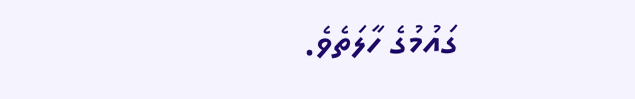ގައުމުގެ ހާލަތެވެ.